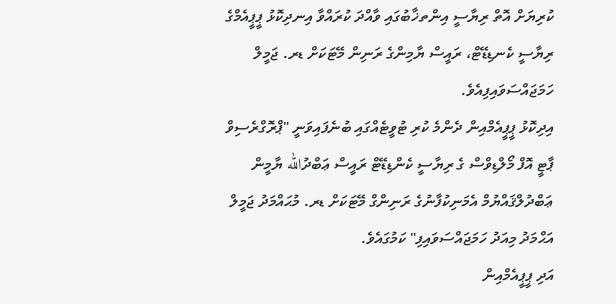ކުރިޔަށް އޮތް ރިޔާސީ އިންތޚާބުގައި ވާއްދަ ކުރައްވާ އިނދިކޮޅު ޕީޕީއެމްގެ ރިޔާސީ ކެނޑިޑޭޓް، ރައީސް ޔާމިންގެ ރަނިން މޭޓަކަށް ޑރ. ޖަމީލް ހަމަޖައްސަވައިފިއެވެ.
އިދިކޮޅު ޕީޕީއެމްއިން ދެންމެ ކުރި ޓުވީޓެއްގައި ބުނެފައިވަނީ "ޕްރޮގްރެސިވް ޕާޓީ އޮފް މޯލްޑިވްސް ގެ ރިޔާސީ ކެންޑިޑޭޓް ރައީސް ޢަބްދުالله ޔާމީން ޢަބްދުލްޤައްޔުމް އެމަނިކުފާނުގެ ރަނިންގް މޭޓަކަށް ޑރ. މުޙައްމަދު ޖަމީލް އަޙްމަދު މިއަދު ހަމަޖައްސަވައިފި" ކަމުގައެވެ.
އަދި ޕީޕީއެމްއިން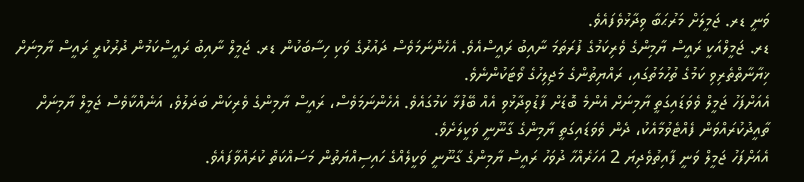ވަނީ ޑރ. ޖަމީލަށް މަރުޙަބާ ވިދާޅުވެފައެވެ.
ޑރ. ޖަމީލްއަކީ ރައީސް ޔާމިންގެ ވެރިކަމުގެ ފުރަތަމަ ނާއިބު ރައީސްއެވެ. އެހެންނަމަވެސް ދައުރުގެ ވަކި ހިސާބަކުން ޑރ. ޖަމީލް ނާއިބު ރައީސްކަމުން ދުރުކުރީ ރައީސް ޔާމިނަށް ޚިޔާނާތްތެރިވި ކަމުގެ ތުހުމަތުގައި، ރައްޔިތުންގެ މަޖިލިހުގެ ވޯޓަކުންނެވެ.
އެއަށްފަހު ޖަމީލް ވެވަޑައިގަތީ ޔާމިނަށް އެންމެ ބޮޑަށް ފާޑުވިދާޅުވި އެއް ބޭފުޅާ ކަމުގައެވެ. އެހެންނަމަވެސް، ރައީސް ޔާމިންގެ ވެރިކަން ބަދަލުވެ، އަނެއްކާވެސް ޖަމީލް ޔާމިނަށް ތާއީދުކުރައްވަން ފެއްޓެވުމާއެކު، ދެން ވެވަޑައިގަތީ ޔާމިންގެ ގާނޫނީ ވަކީލަށެވެ.
އެއަށްފަހު ޖަމީލް ވަނީ ފާއިތުވެދިޔަ 2 އަހަރެއްހާ ދުވަހު ރައީސް ޔާމިންގެ ގާނޫނީ ވަކީލެއްގެ ހައިސިއްޔަތުން މަސައްކަތް ކުރައްވާފައެވެ.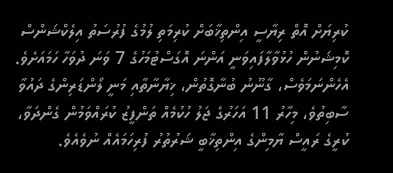ކުރިޔަށް އޮތް ރިޔާސީ އިންތިޚާބަށް ކުރިމަތި ލުމުގެ ފުރުސަތު އިލެކްޝަންސް ކޮމިޝަނުން ހުޅުވާލާފައިވަނީ އަންނަ އޮގަސްޓުމަހުގެ 7 ވަނަ ދުވަހާ ހަމައަށެވެ. އެހެންނަމަވެސް، ގާނޫނު ބުނާގޮތުން، ޚިޔާނާތާއި މަނީ ލޯންޑަރިންގެ ދައުވާ ސާބިތުވެ، މިހާރު 11 އަހަރުގެ ޖަލު ހުކުމެއް ތަންފީޒު ކުރައްވަމުން ގެންދަވާ، ކުރީގެ ރައީސް ޔާމިންގެ އިންތިޚާބީ ޝަރުތުރު ފުރިހަމައެއް ނުވެއެވެ.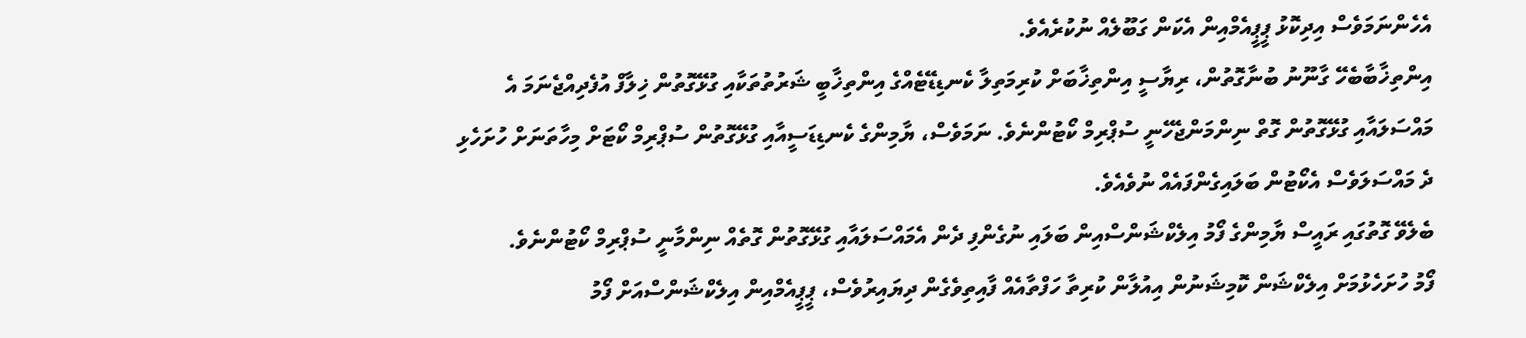އެހެންނަމަވެސް އިދިކޮޅު ޕީޕީއެމްއިން އެކަން ގަބޫލެއް ނުކުރެއެވެ.
އިންތިޚާބާބެހޭ ގާނޫނު ބުނާގޮތުން، ރިޔާސީ އިންތިޚާބަށް ކުރިމަތިލާ ކެނޑިޑޭޓެއްގެ އިންތިޚާބީ ޝަރުތުތަކާއި ގުޅޭގޮތުން ޚިލާފް އުފެދިއްޖެނަމަ އެ މައްސަލައާއި ގުޅޭގޮތުން ގޮތް ނިންމަންޖެހޭނީ ސުޕްރިމް ކޯޓުންނެވެ. ނަމަވެސް، ޔާމިންގެ ކެނޑިޑަސީއާއި ގުޅޭގޮތުން ސުޕްރިމް ކޯޓަށް މިހާތަނަށް ހުށަހެޅި ދެ މައްސަލަވެސް އެކޯޓުން ބަލައިގެންފައެއް ނުވެއެވެ.
ބެލެވޭ ގޮތުގައި ރައީސް ޔާމިންގެ ފޯމު އިލެކްޝަންސްއިން ބަލައި ނުގެންފި ދެން އެމައްސަލައާއި ގުޅޭގޮތުން ގޮތެއް ނިންމާނީ ސުޕްރިމް ކޯޓުންނެވެ.
ފޯމު ހުށަހެޅުމަށް އިލެކްޝަން ކޮމިޝަނުން އިއުލާން ކުރިތާ ހަފްތާއެއް ފާއިތިވެގެން ދިޔައިރުވެސް، ޕީޕީއެމްއިން އިލެކްޝަންސްއަށް ފޯމު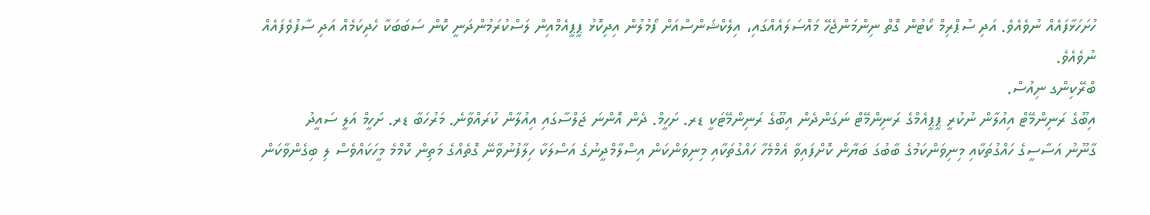ހުށަހަޅާފައެއް ނުވެއެވެ. އަދި ސުޕްރިމް ކޯޓުން ގޮތް ނިންމަންޖެހޭ މައްސަލައެއްގައި، އިލެކްޝަންސްއަށް ފޯމުލުން އިދިކޮޅު ޕީޕީއެމްއިން ލަސްކުރަމުންދަނީ ކޮން ސަބަބަކާ ހެދިކަމެއް އަދި ސާފުވެފައެއް ނުވެއެވެ.
ބްރޭކިންގ ނިއުސް.
އިބޫގެ ރަނިންމޭޓް އިއުލާން ނުކުރީ ޕީޕީއެމްގެ ރަނިންމޭޓް ނަގަންދެން އިބޫގެ ރަނިންމޭޓަކީ ޑރ. ށަހީމް. ދެން އޮންނަ ޖަލްސާގައި އިއުލާން ކުރައްވާނެ. މަރުހަބާ ޑރ. ށަހީމް އަލީ ސައީދު
ގާނޫނު އަސާސީގެ ހައްގުތަކާއި މިނިވަންކަމުގެ ބާބުގަ ބަޔާން ކޮށްފައިވާ އެމްމެހާ ހައްގުތަކާއި މިނިވަންކަން އިސްލާމްދީނުގެ އަސްލަކާ ހިލާފުނުވާނޭ ގޮތެއްގެ މަތިން ކޮމްމެ މީހަކައްވެސް ލި ބިގެންވާކަން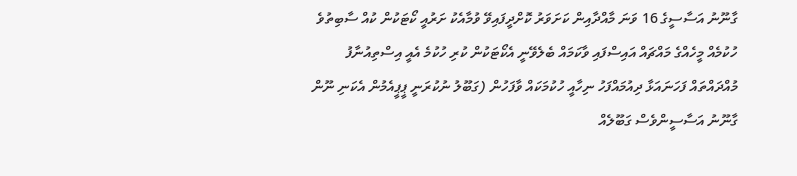ގާނޫނު އަސާސީގެ 16 ވަނަ މާއްދާއިން ކަށަވަރު ކޮށްދީފައިވޭ ވުމާއެކު ށަރުއީ ކޯޓަކުން ކުއް ސާބިތުވެ ހުކުމެއް މީހެއްގެ މައްޗައް އައިސްފައި ވާކަމައް ބެލެވޭނީ އެކޯޓަކުން ކުރި ހުކުމެ އެއީ އިސްތިއުނާފު މުއްދައްތައް ފަހަނައަޅާ ދިއުމައްފަހު ނިހާއީ ހުކުމަކައް ވާފަހުން (ގަބޫލު ނުކުރަނީ ޕީޕީއެމުން އެކަނި ނޫން ގާނޫނު އަސާސީންވެސް ގަބޫލެއް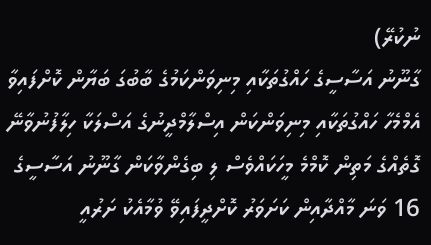ނުކުރޭ)
ގާނޫނު އަސާސީގެ ހައްގުތަކާއި މިނިވަންކަމުގެ ބާބުގަ ބަޔާން ކޮށްފައިވާ އެމްމެހާ ހައްގުތަކާއި މިނިވަންކަން އިސްލާމްދީނުގެ އަސްލަކާ ހިލާފުނުވާނޭ ގޮތެއްގެ މަތިން ކޮމްމެ މީހަކައްވެސް ލި ބިގެންވާކަން ގާނޫނު އަސާސީގެ 16 ވަނަ މާއްދާއިން ކަށަވަރު ކޮށްދީފައިވޭ ވުމާއެކު ށަރުއީ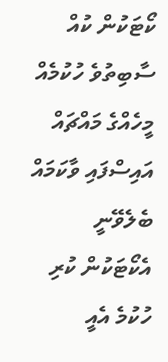ކޯޓަކުން ކުއް ސާބިތުވެ ހުކުމެއް މީހެއްގެ މައްޗައް އައިސްފައި ވާކަމައް ބެލެވޭނީ އެކޯޓަކުން ކުރި ހުކުމެ އެއީ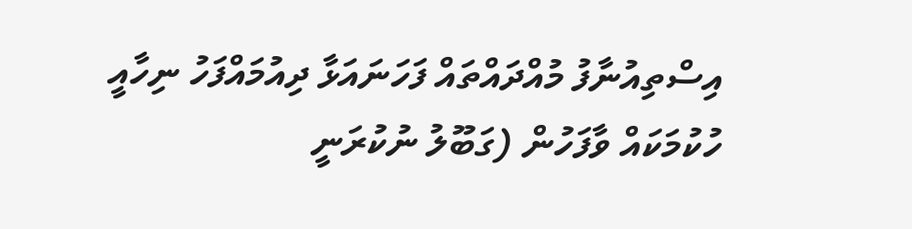އިސްތިއުނާފު މުއްދައްތައް ފަހަނައަޅާ ދިއުމައްފަހު ނިހާއީ ހުކުމަކައް ވާފަހުން (ގަބޫލު ނުކުރަނީ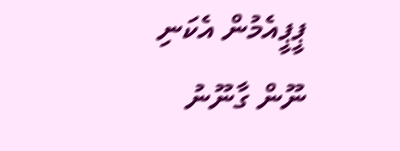ޕީޕީއެމުން އެކަނި ނޫން ގާނޫނު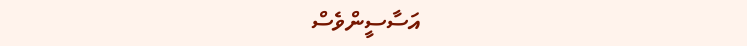އަސާސީންވެސް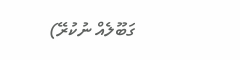ގަބޫލެއް ނުކުރޭ)